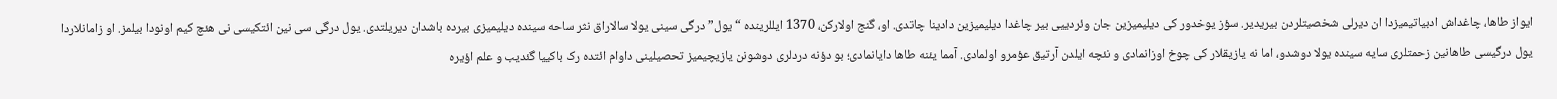ایواز طاها، چاغداش ادبیاتیمیزدا ان دیرلی شخصیتلردن بیریدیر. سؤز یوخدور کی دیلیمیزین جان وئردییی بیر چاغدا دیلیمیزین دادینا چاتدی. او، گنج اولارکن، 1370 ایللرینده “یول” درگی سینی یولا سالاراق نثر ساحه سینده دیلیمیزی بیرده باشدان دیریلتدی. یول درگی سی نین ائتکیسی نی هئچ کیم اونودا بیلمز. او زامانلاردا یول درگیسی طاهانین زحمتلری سایه سینده یولا دوشدو، اما نه یازیقلار کی چوخ اوزانمادی و نئچه ایلدن آرتیق عؤمرو اولمادی. آمما یئنه طاها دایانمادی؛ بو دؤنه دردلری دوشونن یازیچیمیز تحصیلینی داوام ائتده رک باکییا گئدیب و علم اؤیره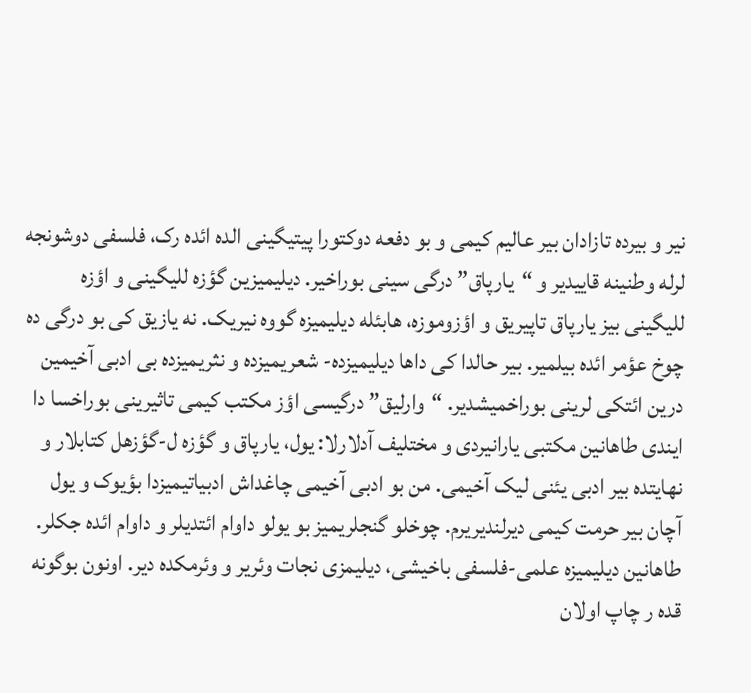نیر و بیرده تازادان بیر عالیم کیمی و بو دفعه دوکتورا پیتیگینی الده ائده رک، فلسفی دوشونجه لرله وطنینه قاییدیر و “یارپاق” درگی سینی بوراخیر. دیلیمیزین گؤزه للیگینی و اؤزه للیگینی بیز یارپاق تاپیریق و اؤزوموزه، هابئله دیلیمیزه گووه نیریک. نه یازیق کی بو درگی ده چوخ عؤمر ائده بیلمیر. بیر حالدا کی داها دیلیمیزده- شعریمیزده و نثریمیزده بی ادبی آخیمین درین ائتکی لرینی بوراخمیشدیر. “وارلیق” درگیسی اؤز مکتب کیمی تاثیرینی بوراخسا دا ایندی طاهانین مکتبی یارانیردی و مختلیف آدلارلا: یول، یارپاق و گؤزه ل-گؤزهل کتابلار و نهایتده بیر ادبی یئنی لیک آخیمی. من بو ادبی آخیمی چاغداش ادبیاتیمیزدا بؤیوک و یول آچان بیر حرمت کیمی دیرلندیریرم. چوخلو گنجلریمیز بو یولو داوام ائتدیلر و داوام ائده جکلر.
طاهانین دیلیمیزه علمی-فلسفی باخیشی، دیلیمزی نجات وئریر و وئرمکده دیر. اونون بوگونه قده ر چاپ اولان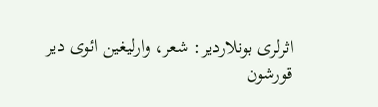اثرلری بونلاردیر: شعر، وارلیغین ائوی دیر
قورشون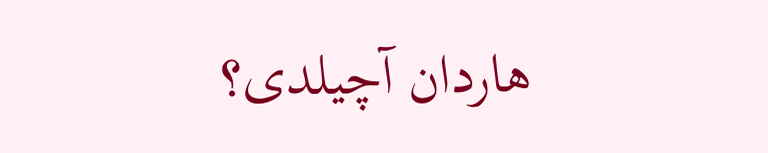هاردان آچیلدی؟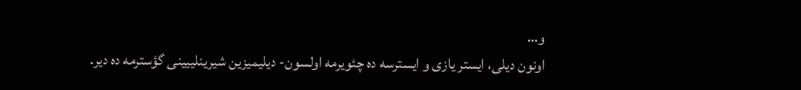و…
اونون دیلی، ایستر یازی و ایسترسه ده چئویرمه اولسون- دیلیمیزین شیرینلییینی گؤسترمه ده دیر.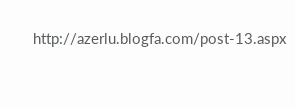http://azerlu.blogfa.com/post-13.aspx